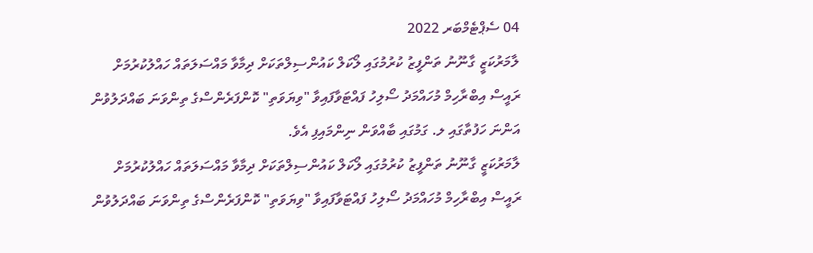04 ސެޕްޓެމްބަރ 2022
ލާމަރުކަޒީ ގާނޫނު ތަންފީޒު ކުރުމުގައި ލޯކަލް ކައުންސިލްތަކަށް ދިމާވާ މައްސަލަތައް ހައްލުކުރުމަށް ރައީސް އިބްރާހިމް މުހައްމަދު ސޯލިހު ފައްޓަވާފައިވާ "ވިޔަވަތި" ކޮންފަރެންސްގެ ތިންވަނަ ބައްދަލުވުން އަންނަ ހަފުތާގައި ލ. ގަމުގައި ބާއްވަން ނިންމައިފި އެވެ.
ލާމަރުކަޒީ ގާނޫނު ތަންފީޒު ކުރުމުގައި ލޯކަލް ކައުންސިލްތަކަށް ދިމާވާ މައްސަލަތައް ހައްލުކުރުމަށް ރައީސް އިބްރާހިމް މުހައްމަދު ސޯލިހު ފައްޓަވާފައިވާ "ވިޔަވަތި" ކޮންފަރެންސްގެ ތިންވަނަ ބައްދަލުވުން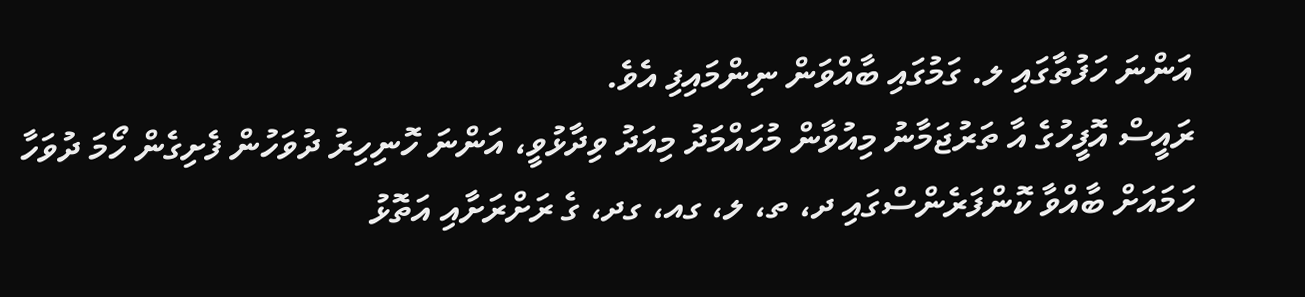އަންނަ ހަފުތާގައި ލ. ގަމުގައި ބާއްވަން ނިންމައިފި އެވެ.
ރައީސް އޮފީހުގެ އާ ތަރުޖަމާނު މިއުވާން މުހައްމަދު މިއަދު ވިދާޅުވީ، އަންނަ ހޮނިހިރު ދުވަހުން ފެށިގެން ހޯމަ ދުވަހާ ހަމައަށް ބާއްވާ ކޮންފަރެންސްގައި ދ، ތ، ލ، ގއ، ގދ، ގެ ރަށްރަށާއި އަތޮޅު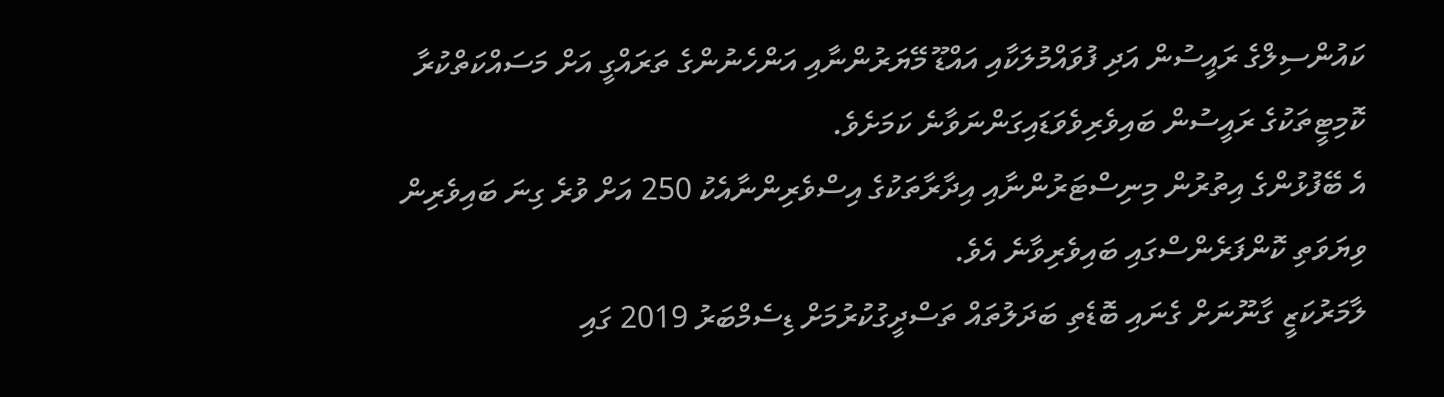ކައުންސިލްގެ ރައީސުން އަދި ފުވައްމުލަކާއި އައްޑޫ މޭޔަރުންނާއި އަންހެނުންގެ ތަރައްގީ އަށް މަސައްކަތްކުރާ ކޮމިޓީތަކުގެ ރައީސުން ބައިވެރިވެވަޑައިގަންނަވާނެ ކަމަށެވެ.
އެ ބޭފުޅުންގެ އިތުރުން މިނިސްޓަރުންނާއި އިދާރާތަކުގެ އިސްވެރިންނާއެކު 250 އަށް ވުރެ ގިނަ ބައިވެރިން ވިޔަވަތި ކޮންފަރެންސްގައި ބައިވެރިވާނެ އެވެ.
ލާމަރުކަޒީ ގާނޫނަށް ގެނައި ބޮޑެތި ބަދަލުތައް ތަސްދީގުކުރުމަށް ޑިސެމްބަރު 2019 ގައި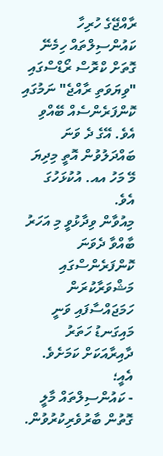ރާއްޖޭގެ ހުރިހާ ކައުންސިލްތައް ހިމެނޭ ގޮތަށް ކްރޮސް ރޯޑްސްގައި "ވިޔަވަތި ރާއްޖެ" ނަމުގައި ކޮންފަރެންސެއް ބޭއްވި އެވެ. އޭގެ ދެ ވަނަ ބައްދަލުވުން އޮތީ މިދިޔަ މޭ މަހު އއ. އުކުޅަހުގަ އެވެ.
މިއުވާން ވިދާޅުވީ މި އަހަރު ބާއްވާ ދެވަނަ ކޮންފަރެންސްގައި މަޝްވަރާކުރަން ހަމަޖައްސާފައި ވަނީ މައިގަނޑު ހަތަރު ދާއިރާއަކަށް ކަމަށެވެ. އެއީ؛
- ކައުންސިލްތައް މާލީ ގޮތުން ބާރުވެރިކުރުވުން.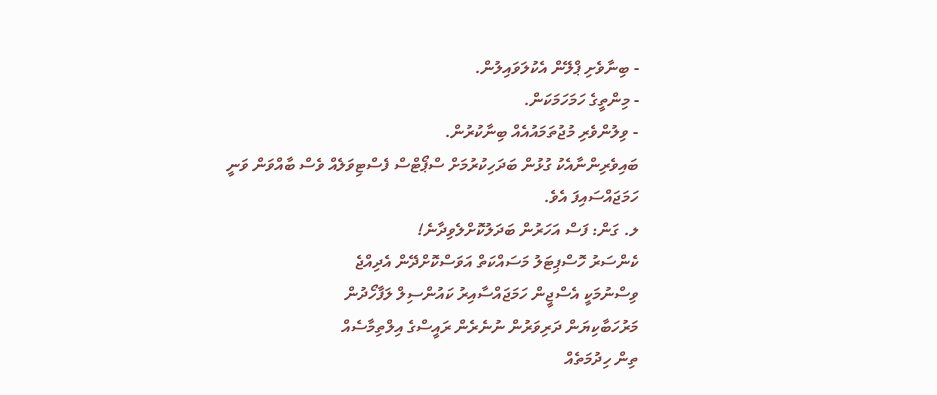- ބިނާވެށި ޕްލޭން އެކުލަވައިލުން.
- މިންތީގެ ހަމަހަމަކަން.
- ވިލުންވެރި މުޖުތަމައުއެއް ބިނާކުރުން.
ބައިވެރިންނާއެކު ގުޅުން ބަދަހިކުރުމަށް ސްޕޯޓްސް ފެސްޓިވަލެއް ވެސް ބާއްވަން ވަނީ ހަމަޖައްސައިފަ އެވެ.
ލ. ގަން: ފަސް އަހަރުން ބަދަލުކޮށްލެވިދާނެ!
ކެންސަރު ހޮސްޕިޓަލު މަސައްކަތް އަވަސްކޮށްދޭން އެދިއްޖެ
ވިސްނުމަކީ އެސްޖީން ހަމަޖައްސާއިރު ކައުންސިލް ލަފާހޯދުން
މަރުހަބާކިޔަން ދަރިވަރުން ނުނެރެން ރައީސްގެ އިލްތިމާސެއް
ތިން ހިދުމަތެއް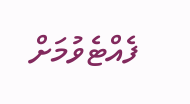ފެއްޓެވުމަށް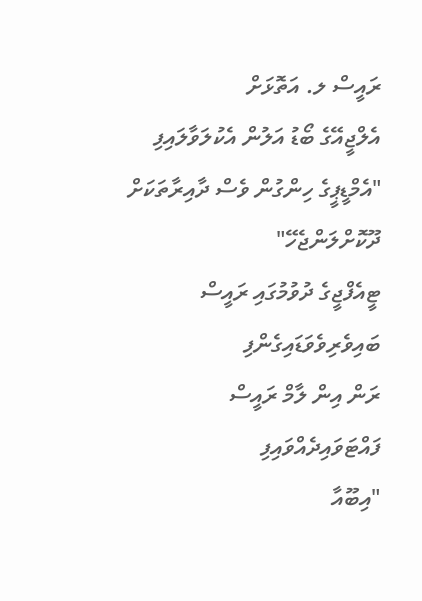ރައީސް ލ. އަތޮޅަށް
އެލްޖީއޭގެ ބޯޑު އަލުން އެކުލަވާލައިފި
"އެމްޑީޕީގެ ހިންގުން ވެސް ދާއިރާތަކަށް ދޫކޮށްލަންޖެހޭ"
ޓީއެފްޖީގެ ދުވުމުގައި ރައީސް ބައިވެރިވެވަޑައިގެންފި
ރަން އިން ލާމް ރައީސް ފައްޓަވައިދެއްވައިފި
"އިބޫއާ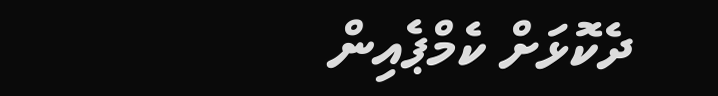ދެކޮޅަށް ކެމްޕެއިން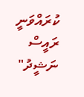ކުރައްވަނީ ރައީސް ނަޝީދު"